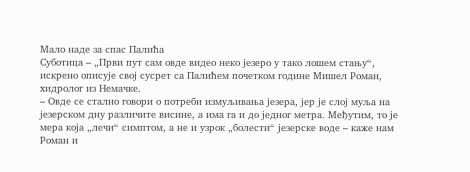Мало наде за спас Палића
Суботица – „Први пут сам овде видео неко језеро у тако лошем стању“, искрено описује свој сусрет са Палићем почетком године Мишел Роман, хидролог из Немачке.
– Овде се стално говори о потреби измуљивања језера, јер је слој муља на језерском дну различите висине, а има га и до једног метра. Међутим, то је мера која „лечи“ симптом, а не и узрок „болести“ језерске воде – каже нам Роман и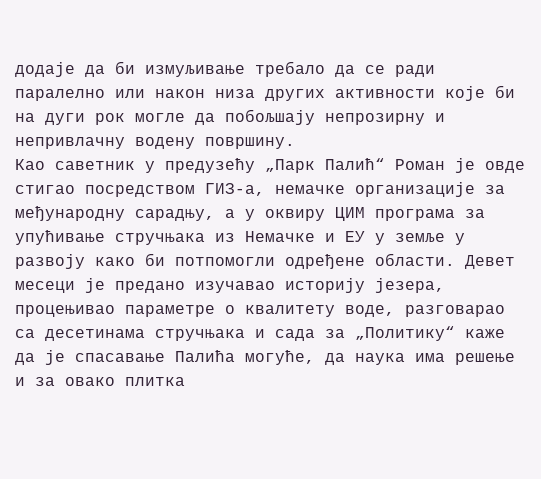додаје да би измуљивање требало да се ради паралелно или након низа других активности које би на дуги рок могле да побољшају непрозирну и непривлачну водену површину.
Као саветник у предузећу „Парк Палић“ Роман је овде стигао посредством ГИЗ-а, немачке организације за међународну сарадњу, а у оквиру ЦИМ програма за упућивање стручњака из Немачке и ЕУ у земље у развоју како би потпомогли одређене области. Девет месеци је предано изучавао историју језера, процењивао параметре о квалитету воде, разговарао са десетинама стручњака и сада за „Политику“ каже да је спасавање Палића могуће, да наука има решење и за овако плитка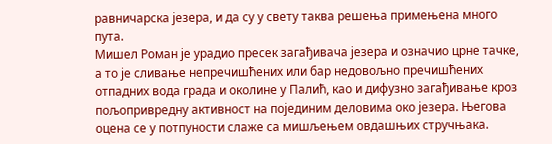равничарска језера, и да су у свету таква решења примењена много пута.
Мишел Роман је урадио пресек загађивача језера и означио црне тачке, а то је сливање непречишћених или бар недовољно пречишћених отпадних вода града и околине у Палић, као и дифузно загађивање кроз пољопривредну активност на појединим деловима око језера. Његова оцена се у потпуности слаже са мишљењем овдашњих стручњака.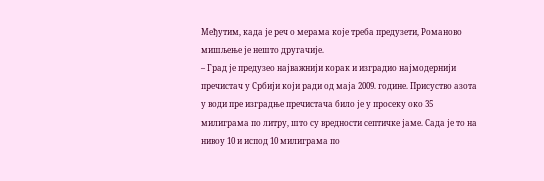Међутим, када је реч о мерама које треба предузети, Романово мишљење је нешто другачије.
– Град је предузео најважнији корак и изградио најмодернији пречистач у Србији који ради од маја 2009. године. Присуство азота у води пре изградње пречистача било је у просеку око 35 милиграма по литру, што су вредности септичке јаме. Сада је то на нивоу 10 и испод 10 милиграма по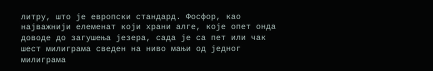литру, што је европски стандард. Фосфор, као најважнији елеменат који храни алге, које опет онда доводе до загушења језера, сада је са пет или чак шест милиграма сведен на ниво мањи од једног милиграма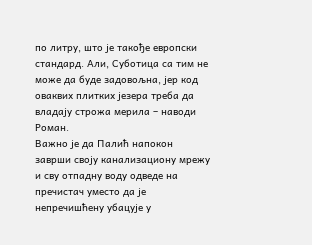по литру, што је такође европски стандард. Али, Суботица са тим не може да буде задовољна, јер код оваквих плитких језера треба да владају строжа мерила – наводи Роман.
Важно је да Палић напокон заврши своју канализациону мрежу и сву отпадну воду одведе на пречистач уместо да је непречишћену убацује у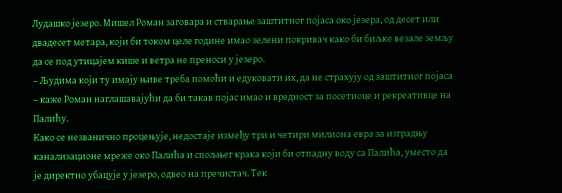Лудашко језеро. Мишел Роман заговара и стварање заштитног појаса око језера, од десет или двадесет метара, који би током целе године имао зелени покривач како би биљке везале земљу да се под утицајем кише и ветра не преноси у језеро.
– Људима који ту имају њиве треба помоћи и едуковати их, да не страхују од заштитног појаса – каже Роман наглашавајући да би такав појас имао и вредност за посетиоце и рекреативце на Палићу.
Како се незванично процењује, недостаје између три и четири милиона евра за изградњу канализационе мреже око Палића и спољњег крака који би отпадну воду са Палића, уместо да је директно убацује у језеро, одвео на пречистач. Тек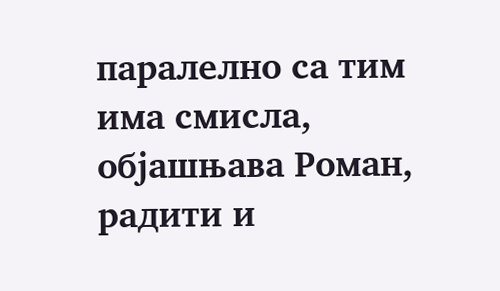паралелно са тим има смисла, објашњава Роман, радити и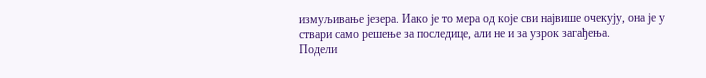измуљивање језера. Иако је то мера од које сви највише очекују, она је у ствари само решење за последице, али не и за узрок загађења.
Подели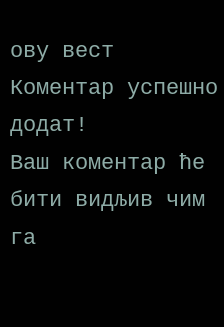ову вест
Комeнтар успeшно додат!
Ваш комeнтар ћe бити видљив чим га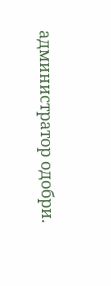администратор одобри.